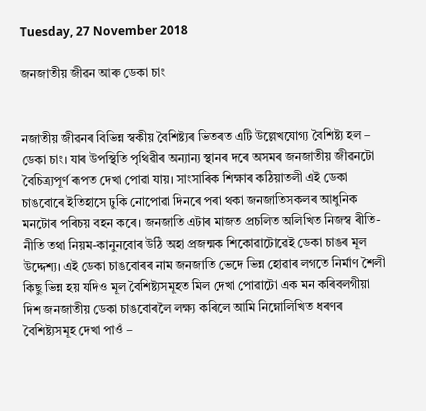Tuesday, 27 November 2018

জনজাতীয় জীৱন আৰু ডেকা চাং


নজাতীয় জীৱনৰ বিভিন্ন স্বকীয় বৈশিষ্ট্যৰ ভিতৰত এটি উল্লেখযোগ্য বৈশিষ্ট্য হল – ডেকা চাং। যাৰ উপস্থিতি পৃথিৱীৰ অন্যান্য স্থানৰ দৰে অসমৰ জনজাতীয় জীৱনটো বৈচিত্ৰ্যপূৰ্ণ ৰূপত দেখা পোৱা যায়। সাংসাৰিক শিক্ষাৰ কঠিয়াতলী এই ডেকা চাঙবোৰে ইতিহাসে ঢুকি নোপোৱা দিনৰে পৰা থকা জনজাতিসকলৰ আধুনিক মনটোৰ পৰিচয় বহন কৰে। জনজাতি এটাৰ মাজত প্ৰচলিত অলিখিত নিজস্ব ৰীতি-নীতি তথা নিয়ম-কানুনবোৰ উঠি অহা প্ৰজন্মক শিকোৱাটোৱেই ডেকা চাঙৰ মূল উদ্দেশ্য। এই ডেকা চাঙবোৰৰ নাম জনজাতি ভেদে ভিন্ন হোৱাৰ লগতে নিৰ্মাণ শৈলী কিছু ভিন্ন হয় যদিও মূল বৈশিষ্ট্যসমূহত মিল দেখা পোৱাটো এক মন কৰিবলগীয়া দিশ জনজাতীয় ডেকা চাঙবোৰলৈ লক্ষ্য কৰিলে আমি নিম্নোলিখিত ধৰণৰ বৈশিষ্ট্যসমূহ দেখা পাওঁ –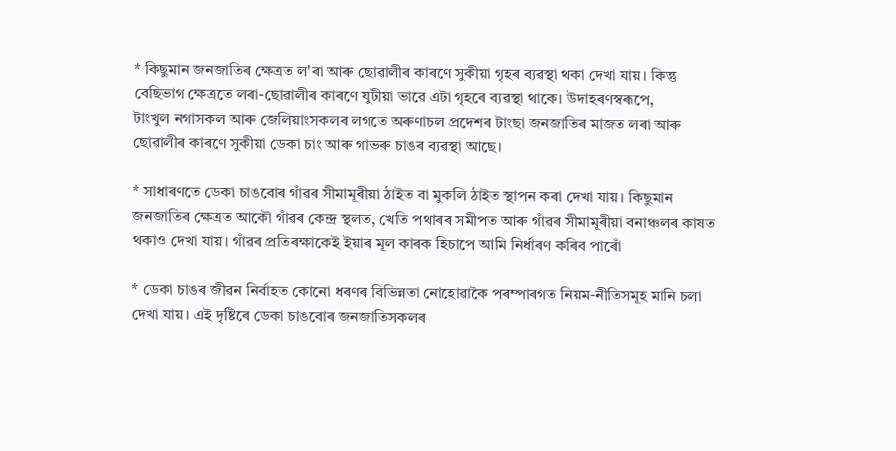* কিছুমান জনজাতিৰ ক্ষেত্ৰত ল'ৰা আৰু ছোৱালীৰ কাৰণে সুকীয়া গৃহৰ ব্যৱস্থা থকা দেখা যায়। কিন্তু বেছিভাগ ক্ষেত্ৰতে লৰা-ছোৱালীৰ কাৰণে যুটীয়া ভাৱে এটা গৃহৰে ব্যৱস্থা থাকে। উদাহৰণস্বৰূপে,
টাংখুল নগাসকল আৰু জেলিয়াংসকলৰ লগতে অৰুণাচল প্ৰদেশৰ টাংছা জনজাতিৰ মাজত লৰা আৰু ছোৱালীৰ কাৰণে সুকীয়া ডেকা চাং আৰু গাভৰু চাঙৰ ব্যৱস্থা আছে।

* সাধাৰণতে ডেকা চাঙবোৰ গাঁৱৰ সীমামূৰীয়া ঠাইত বা মুকলি ঠাইত স্থাপন কৰা দেখা যায়। কিছুমান জনজাতিৰ ক্ষেত্ৰত আকৌ গাঁৱৰ কেন্দ্ৰ স্থলত, খেতি পথাৰৰ সমীপত আৰু গাঁৱৰ সীমামূৰীয়া বনাঞ্চলৰ কাষত থকাও দেখা যায়। গাঁৱৰ প্ৰতিৰক্ষাকেই ইয়াৰ মূল কাৰক হিচাপে আমি নিৰ্ধাৰণ কৰিব পাৰোঁ

* ডেকা চাঙৰ জীৱন নিৰ্বাহত কোনো ধৰণৰ বিভিন্নতা নোহোৱাকৈ পৰম্পাৰগত নিয়ম-নীতিসমূহ মানি চলা দেখা যায়। এই দৃষ্টিৰে ডেকা চাঙবোৰ জনজাতিসকলৰ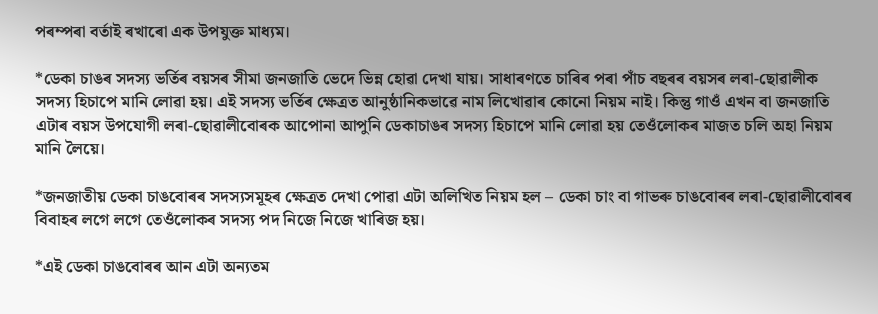পৰম্পৰা বৰ্তাই ৰখাৰো এক উপযুক্ত মাধ্যম।

*ডেকা চাঙৰ সদস্য ভৰ্তিৰ বয়সৰ সীমা জনজাতি ভেদে ভিন্ন হোৱা দেখা যায়। সাধাৰণতে চাৰিৰ পৰা পাঁচ বছৰৰ বয়সৰ লৰা-ছোৱালীক সদস্য হিচাপে মানি লোৱা হয়। এই সদস্য ভৰ্তিৰ ক্ষেত্ৰত আনুষ্ঠানিকভাৱে নাম লিখোৱাৰ কোনো নিয়ম নাই। কিন্তু গাওঁ এখন বা জনজাতি এটাৰ বয়স উপযোগী লৰা-ছোৱালীবোৰক আপোনা আপুনি ডেকাচাঙৰ সদস্য হিচাপে মানি লোৱা হয় তেওঁলোকৰ মাজত চলি অহা নিয়ম মানি লৈয়ে।

*জনজাতীয় ডেকা চাঙবোৰৰ সদস্যসমূহৰ ক্ষেত্ৰত দেখা পোৱা এটা অলিখিত নিয়ম হল – ডেকা চাং বা গাভৰু চাঙবোৰৰ লৰা-ছোৱালীবোৰৰ বিবাহৰ লগে লগে তেওঁলোকৰ সদস্য পদ নিজে নিজে খাৰিজ হয়।

*এই ডেকা চাঙবোৰৰ আন এটা অন্যতম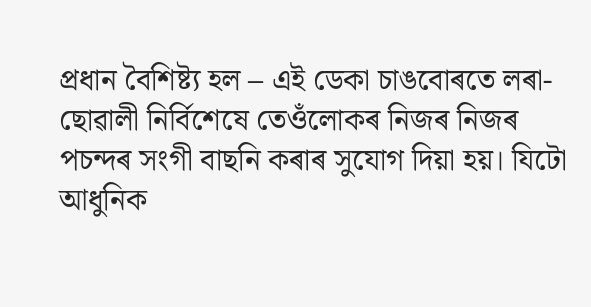প্ৰধান বৈশিষ্ট্য হল – এই ডেকা চাঙবোৰতে লৰা-ছোৱালী নিৰ্বিশেষে তেওঁলোকৰ নিজৰ নিজৰ পচন্দৰ সংগী বাছনি কৰাৰ সুযোগ দিয়া হয়। যিটো আধুনিক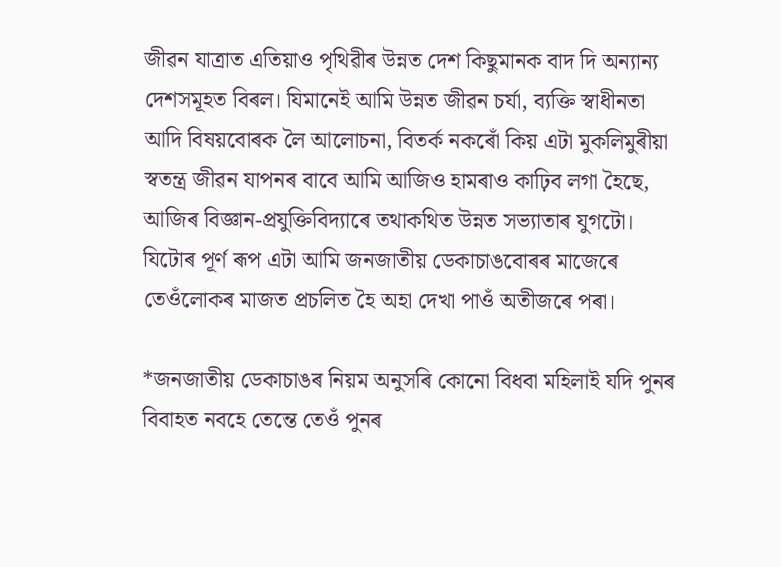জীৱন যাত্ৰাত এতিয়াও পৃথিৱীৰ উন্নত দেশ কিছুমানক বাদ দি অন্যান্য দেশসমূহত বিৰল। যিমানেই আমি উন্নত জীৱন চৰ্যা, ব্যক্তি স্বাধীনতা আদি বিষয়বোৰক লৈ আলোচনা, বিতৰ্ক নকৰোঁ কিয় এটা মুকলিমুৰীয়া স্বতন্ত্ৰ জীৱন যাপনৰ বাবে আমি আজিও হামৰাও কাঢ়িব লগা হৈছে, আজিৰ বিজ্ঞান-প্ৰযুক্তিবিদ্যাৰে তথাকথিত উন্নত সভ্যাতাৰ যুগটো। যিটোৰ পূৰ্ণ ৰূপ এটা আমি জনজাতীয় ডেকাচাঙবোৰৰ মাজেৰে তেওঁলোকৰ মাজত প্ৰচলিত হৈ অহা দেখা পাওঁ অতীজৰে পৰা।

*জনজাতীয় ডেকাচাঙৰ নিয়ম অনুসৰি কোনো বিধবা মহিলাই যদি পুনৰ বিবাহত নবহে তেন্তে তেওঁ পুনৰ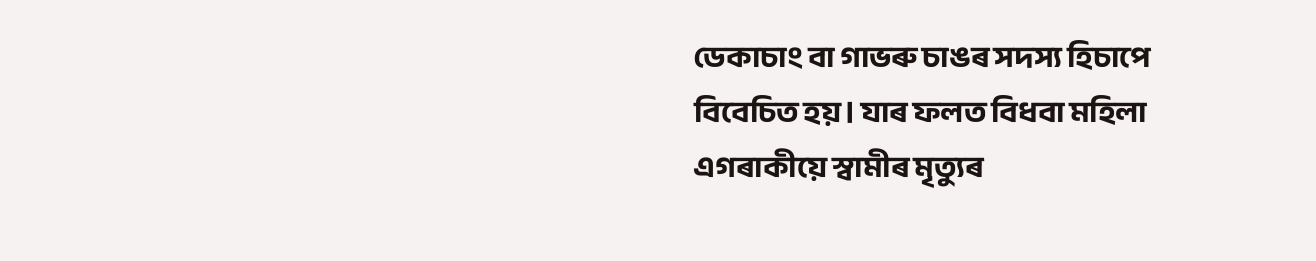ডেকাচাং বা গাভৰু চাঙৰ সদস্য হিচাপে বিবেচিত হয়। যাৰ ফলত বিধবা মহিলা এগৰাকীয়ে স্বামীৰ মৃত্যুৰ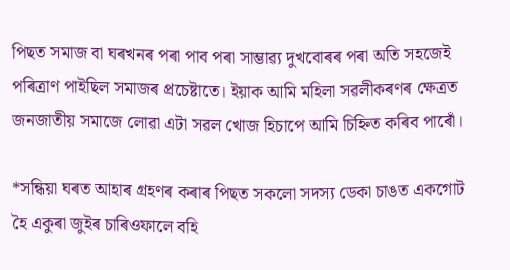পিছত সমাজ বা ঘৰখনৰ পৰা পাব পৰা সাম্ভাৱ্য দুখবোৰৰ পৰা অতি সহজেই পৰিত্ৰাণ পাইছিল সমাজৰ প্ৰচেষ্টাতে। ইয়াক আমি মহিলা সৱলীকৰণৰ ক্ষেত্ৰত জনজাতীয় সমাজে লোৱা এটা সৱল খোজ হিচাপে আমি চিহ্নিত কৰিব পাৰোঁ।

*সন্ধিয়া ঘৰত আহাৰ গ্ৰহণৰ কৰাৰ পিছত সকলো সদস্য ডেকা চাঙত একগোট হৈ একুৰা জুইৰ চাৰিওফালে বহি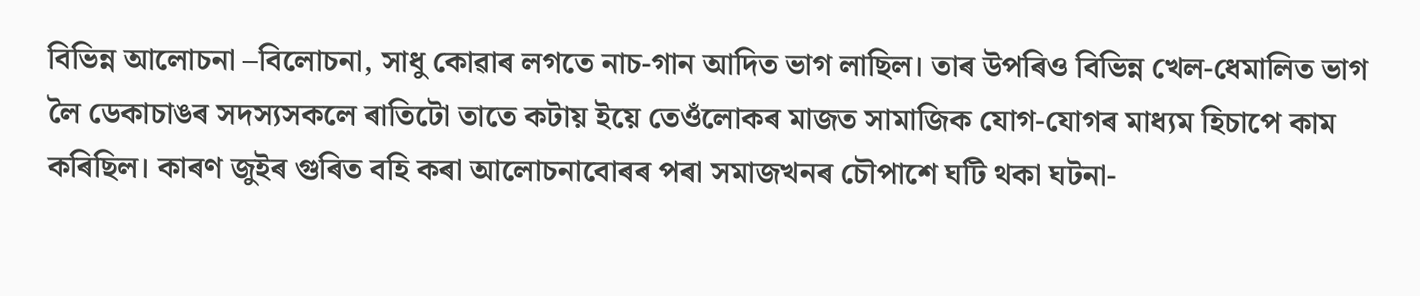বিভিন্ন আলোচনা –বিলোচনা, সাধু কোৱাৰ লগতে নাচ-গান আদিত ভাগ লাছিল। তাৰ উপৰিও বিভিন্ন খেল-ধেমালিত ভাগ লৈ ডেকাচাঙৰ সদস্যসকলে ৰাতিটো তাতে কটায় ইয়ে তেওঁলোকৰ মাজত সামাজিক যোগ-যোগৰ মাধ্যম হিচাপে কাম কৰিছিল। কাৰণ জুইৰ গুৰিত বহি কৰা আলোচনাবোৰৰ পৰা সমাজখনৰ চৌপাশে ঘটি থকা ঘটনা-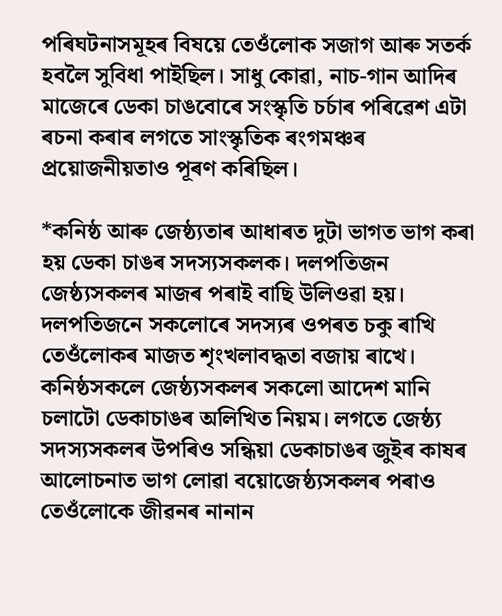পৰিঘটনাসমূহৰ বিষয়ে তেওঁলোক সজাগ আৰু সতৰ্ক হবলৈ সুবিধা পাইছিল। সাধু কোৱা, নাচ-গান আদিৰ মাজেৰে ডেকা চাঙবোৰে সংস্কৃতি চৰ্চাৰ পৰিৱেশ এটা ৰচনা কৰাৰ লগতে সাংস্কৃতিক ৰংগমঞ্চৰ প্ৰয়োজনীয়তাও পূৰণ কৰিছিল।

*কনিষ্ঠ আৰু জেষ্ঠ্যতাৰ আধাৰত দুটা ভাগত ভাগ কৰা হয় ডেকা চাঙৰ সদস্যসকলক। দলপতিজন জেষ্ঠ্যসকলৰ মাজৰ পৰাই বাছি উলিওৱা হয়। দলপতিজনে সকলোৰে সদস্যৰ ওপৰত চকু ৰাখি তেওঁলোকৰ মাজত শৃংখলাবদ্ধতা বজায় ৰাখে। কনিষ্ঠসকলে জেষ্ঠ্যসকলৰ সকলো আদেশ মানি চলাটো ডেকাচাঙৰ অলিখিত নিয়ম। লগতে জেষ্ঠ্য সদস্যসকলৰ উপৰিও সন্ধিয়া ডেকাচাঙৰ জুইৰ কাষৰ আলোচনাত ভাগ লোৱা বয়োজেষ্ঠ্যসকলৰ পৰাও তেওঁলোকে জীৱনৰ নানান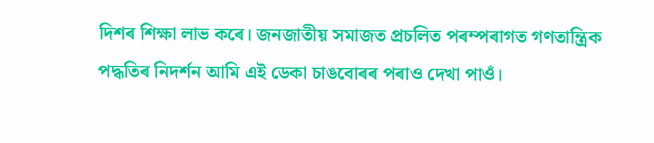দিশৰ শিক্ষা লাভ কৰে। জনজাতীয় সমাজত প্ৰচলিত পৰম্পৰাগত গণতান্ত্ৰিক পদ্ধতিৰ নিদৰ্শন আমি এই ডেকা চাঙবোৰৰ পৰাও দেখা পাওঁ।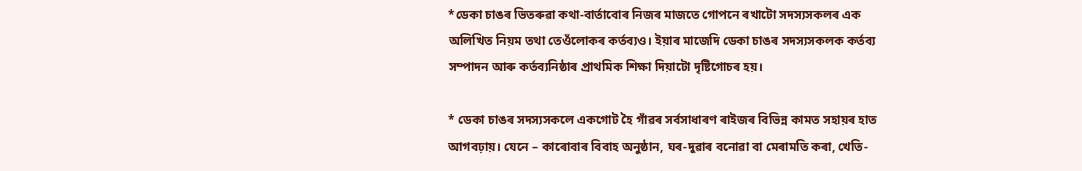*ডেকা চাঙৰ ভিতৰুৱা কথা-বাৰ্তাবোৰ নিজৰ মাজতে গোপনে ৰখাটো সদস্যসকলৰ এক অলিখিত নিয়ম তথা তেওঁলোকৰ কৰ্তব্যও। ইয়াৰ মাজেদি ডেকা চাঙৰ সদস্যসকলক কৰ্তব্য সম্পাদন আৰু কৰ্তব্যনিষ্ঠাৰ প্ৰাথমিক শিক্ষা দিয়াটো দৃষ্টিগোচৰ হয়।

* ডেকা চাঙৰ সদস্যসকলে একগোট হৈ গাঁৱৰ সৰ্বসাধাৰণ ৰাইজৰ বিভিন্ন কামত সহায়ৰ হাত আগবঢ়ায়। যেনে – কাৰোবাৰ বিবাহ অনুষ্ঠান, ঘৰ-দুৱাৰ বনোৱা বা মেৰামতি কৰা, খেতি-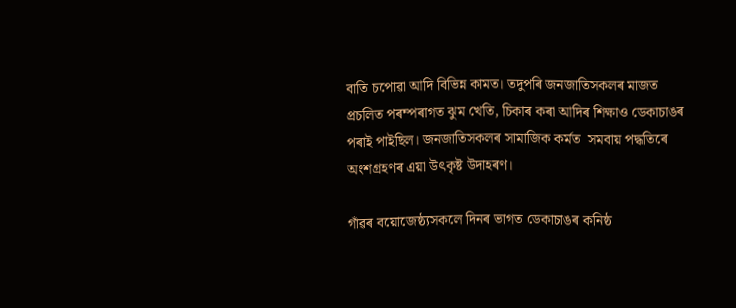বাতি চপোৱা আদি বিভিন্ন কামত। তদুপৰি জনজাতিসকলৰ মাজত প্ৰচলিত পৰম্পৰাগত ঝুম খেতি, চিকাৰ কৰা আদিৰ শিক্ষাও ডেকাচাঙৰ পৰাই পাইছিল। জনজাতিসকলৰ সামাজিক কৰ্মত  সমবায় পদ্ধতিৰে অংশগ্ৰহণৰ এয়া উৎকৃষ্ট উদাহৰণ।

গাঁৱৰ বয়োজেষ্ঠ্যসকলে দিনৰ ভাগত ডেকাচাঙৰ কনিষ্ঠ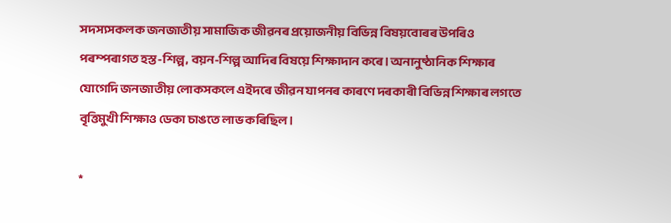সদস্যসকলক জনজাতীয় সামাজিক জীৱনৰ প্ৰয়োজনীয় বিভিন্ন বিষয়বোৰৰ উপৰিও পৰম্পৰাগত হস্ত-শিল্প, বয়ন-শিল্প আদিৰ বিষয়ে শিক্ষাদান কৰে। অনানুষ্ঠানিক শিক্ষাৰ যোগেদি জনজাতীয় লোকসকলে এইদৰে জীৱন যাপনৰ কাৰণে দৰকাৰী বিভিন্ন শিক্ষাৰ লগতে বৃত্তিমুখী শিক্ষাও ডেকা চাঙতে লাভ কৰিছিল।

*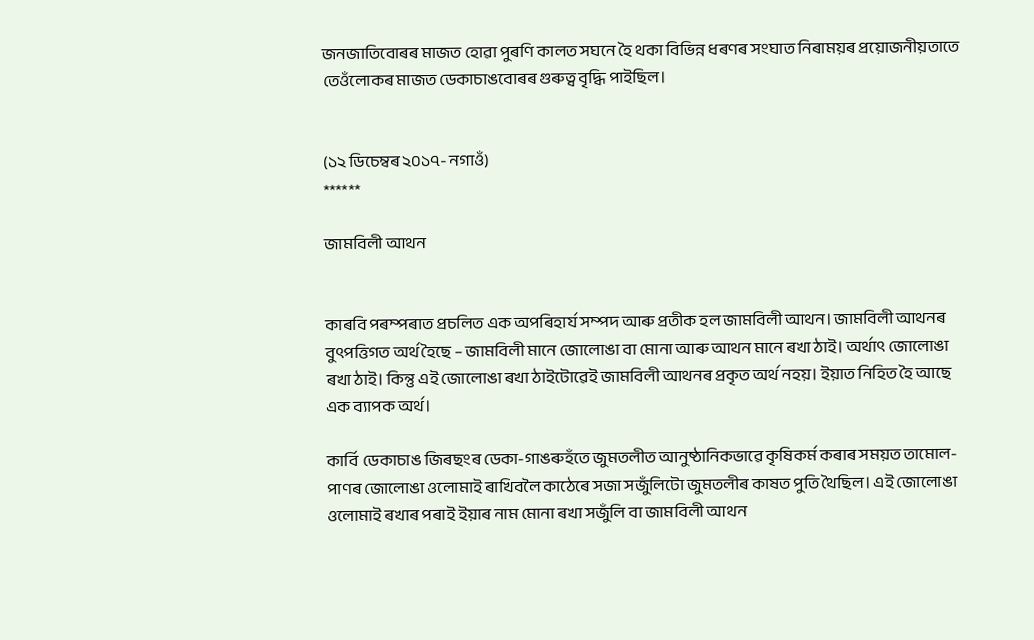জনজাতিবোৰৰ মাজত হোৱা পুৰণি কালত সঘনে হৈ থকা বিভিন্ন ধৰণৰ সংঘাত নিৰাময়ৰ প্ৰয়োজনীয়তাতে তেওঁলোকৰ মাজত ডেকাচাঙবোৰৰ গুৰুত্ব বৃদ্ধি পাইছিল।


(১২ ডিচেম্বৰ ২০১৭- নগাওঁ)
******

জামবিলী আথন


কাৰবি পৰম্পৰাত প্ৰচলিত এক অপৰিহাৰ্য সম্পদ আৰু প্ৰতীক হল জামবিলী আথন। জামবিলী আথনৰ বুৎপত্তিগত অৰ্থ হৈছে – জামবিলী মানে জোলোঙা বা মোনা আৰু আথন মানে ৰখা ঠাই। অৰ্থাৎ জোলোঙা ৰখা ঠাই। কিন্তু এই জোলোঙা ৰখা ঠাইটোৱেই জামবিলী আথনৰ প্ৰকৃত অৰ্থ নহয়। ইয়াত নিহিত হৈ আছে এক ব্যাপক অৰ্থ।

কাৰ্বি ডেকাচাঙ জিৰছংৰ ডেকা-গাঙৰুহঁতে জুমতলীত আনুষ্ঠানিকভাৱে কৃষিকৰ্ম কৰাৰ সময়ত তামোল-পাণৰ জোলোঙা ওলোমাই ৰাখিবলৈ কাঠেৰে সজা সজুঁলিটো জুমতলীৰ কাষত পুতি থৈছিল। এই জোলোঙা ওলোমাই ৰখাৰ পৰাই ইয়াৰ নাম মোনা ৰখা সজুঁলি বা জামবিলী আথন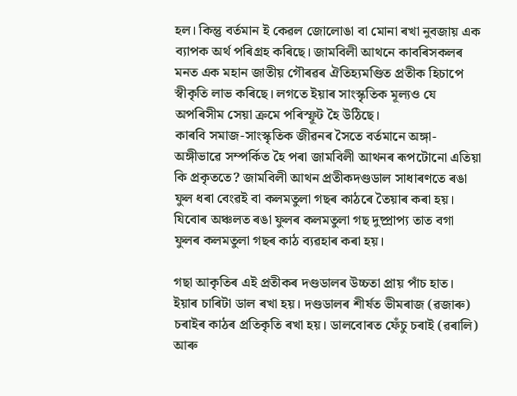হল। কিন্তু বৰ্তমান ই কেৱল জোলোঙা বা মোনা ৰখা নুবজায় এক ব্যাপক অৰ্থ পৰিগ্ৰহ কৰিছে। জামবিলী আথনে কাবৰিসকলৰ মনত এক মহান জাতীয় গৌৰৱৰ ঐতিহ্যমণ্ডিত প্ৰতীক হিচাপে স্বীকৃতি লাভ কৰিছে। লগতে ইয়াৰ সাংস্কৃতিক মূল্যও যে অপৰিসীম সেয়া ক্ৰমে পৰিস্ফূট হৈ উঠিছে।
কাৰবি সমাজ-সাংস্কৃতিক জীৱনৰ সৈতে বৰ্তমানে অঙ্গা-অঙ্গীভাৱে সম্পৰ্কিত হৈ পৰা জামবিলী আথনৰ ৰূপটোনো এতিয়া কি প্ৰকৃততে? জামবিলী আথন প্ৰতীকদণ্ডডাল সাধাৰণতে ৰঙা ফুল ধৰা বেংৱই বা কলমতুলা গছৰ কাঠৰে তৈয়াৰ কৰা হয়। যিবোৰ অঞ্চলত ৰঙা ফুলৰ কলমতুলা গছ দুষ্প্ৰাপ্য তাত বগা ফুলৰ কলমতুলা গছৰ কাঠ ব্যৱহাৰ কৰা হয়।

গছা আকৃতিৰ এই প্ৰতীকৰ দণ্ডডালৰ উচ্চতা প্ৰায় পাঁচ হাত। ইয়াৰ চাৰিটা ডাল ৰখা হয়। দণ্ডডালৰ শীৰ্ষত ভীমৰাজ (ৱজাৰু) চৰাইৰ কাঠৰ প্ৰতিকৃতি ৰখা হয়। ডালবোৰত ফেঁচু চৰাই (ৱৰালি) আৰু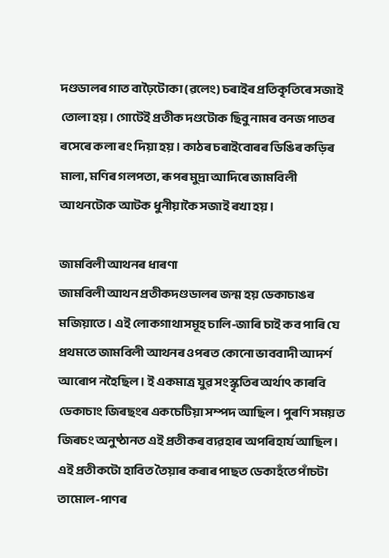দণ্ডডালৰ গাত বাঢ়ৈটোকা (ৱলেং) চৰাইৰ প্ৰতিকৃতিৰে সজাই তোলা হয়। গোটেই প্ৰতীক দণ্ডটোক ছিবু নামৰ বনজ পাতৰ ৰসেৰে কলা ৰং দিয়া হয়। কাঠৰ চৰাইবোৰৰ ডিঙিৰ কড়িৰ মালা, মণিৰ গলপতা, ৰূপৰ মুদ্ৰা আদিৰে জামবিলী আথনটোক আটক ধুনীয়াকৈ সজাই ৰখা হয়।

জামবিলী আথনৰ ধাৰণা
জামবিলী আথন প্ৰতীকদণ্ডডালৰ জন্ম হয় ডেকাচাঙৰ মজিয়াতে। এই লোকগাথাসমূহ চালি-জাৰি চাই কব পাৰি যে প্ৰথমতে জামবিলী আথনৰ ওপৰত কোনো ভাববাদী আদৰ্শ আৰোপ নহৈছিল। ই একমাত্ৰ যুৱ সংস্কৃতিৰ অৰ্থাৎ কাৰবি ডেকাচাং জিৰছংৰ একচেটিয়া সম্পদ আছিল। পুৰণি সময়ত জিৰচং অনুষ্ঠানত এই প্ৰতীকৰ ব্যৱহাৰ অপৰিহাৰ্য আছিল। এই প্ৰতীকটো হাবিত তৈয়াৰ কৰাৰ পাছত ডেকাহঁতে পাঁচটা তামোল-পাণৰ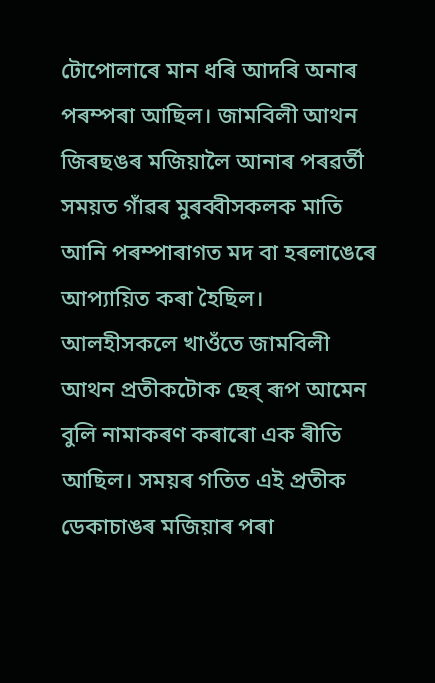টোপোলাৰে মান ধৰি আদৰি অনাৰ পৰম্পৰা আছিল। জামবিলী আথন জিৰছঙৰ মজিয়ালৈ আনাৰ পৰৱৰ্তী সময়ত গাঁৱৰ মুৰব্বীসকলক মাতি আনি পৰম্পাৰাগত মদ বা হৰলাঙেৰে আপ্যায়িত কৰা হৈছিল। আলহীসকলে খাওঁতে জামবিলী আথন প্ৰতীকটোক ছেৰ্ ৰূপ আমেন বুলি নামাকৰণ কৰাৰো এক ৰীতি আছিল। সময়ৰ গতিত এই প্ৰতীক ডেকাচাঙৰ মজিয়াৰ পৰা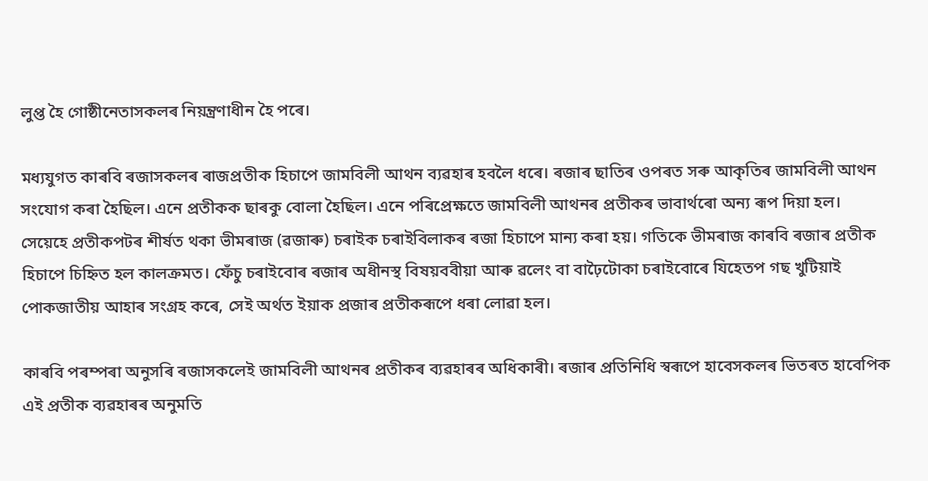লুপ্ত হৈ গোষ্ঠীনেতাসকলৰ নিয়ন্ত্ৰণাধীন হৈ পৰে।

মধ্যযুগত কাৰবি ৰজাসকলৰ ৰাজপ্ৰতীক হিচাপে জামবিলী আথন ব্যৱহাৰ হবলৈ ধৰে। ৰজাৰ ছাতিৰ ওপৰত সৰু আকৃতিৰ জামবিলী আথন সংযোগ কৰা হৈছিল। এনে প্ৰতীকক ছাৰকু বোলা হৈছিল। এনে পৰিপ্ৰেক্ষতে জামবিলী আথনৰ প্ৰতীকৰ ভাবাৰ্থৰো অন্য ৰূপ দিয়া হল। সেয়েহে প্ৰতীকপটৰ শীৰ্ষত থকা ভীমৰাজ (ৱজাৰু) চৰাইক চৰাইবিলাকৰ ৰজা হিচাপে মান্য কৰা হয়। গতিকে ভীমৰাজ কাৰবি ৰজাৰ প্ৰতীক হিচাপে চিহ্নিত হল কালক্ৰমত। ফেঁচু চৰাইবোৰ ৰজাৰ অধীনস্থ বিষয়ববীয়া আৰু ৱলেং বা বাঢ়ৈটোকা চৰাইবোৰে যিহেতপ গছ খুটিয়াই পোকজাতীয় আহাৰ সংগ্ৰহ কৰে, সেই অৰ্থত ইয়াক প্ৰজাৰ প্ৰতীকৰূপে ধৰা লোৱা হল।

কাৰবি পৰম্পৰা অনুসৰি ৰজাসকলেই জামবিলী আথনৰ প্ৰতীকৰ ব্যৱহাৰৰ অধিকাৰী। ৰজাৰ প্ৰতিনিধি স্বৰূপে হাবেসকলৰ ভিতৰত হাবেপিক এই প্ৰতীক ব্যৱহাৰৰ অনুমতি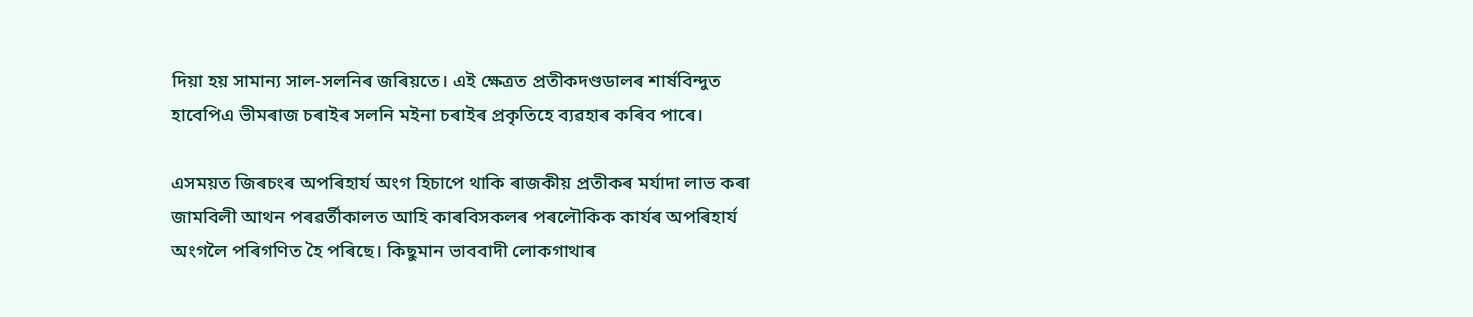দিয়া হয় সামান্য সাল-সলনিৰ জৰিয়তে। এই ক্ষেত্ৰত প্ৰতীকদণ্ডডালৰ শাৰ্ষবিন্দুত হাবেপিএ ভীমৰাজ চৰাইৰ সলনি মইনা চৰাইৰ প্ৰকৃতিহে ব্যৱহাৰ কৰিব পাৰে।

এসময়ত জিৰচংৰ অপৰিহাৰ্য অংগ হিচাপে থাকি ৰাজকীয় প্ৰতীকৰ মৰ্যাদা লাভ কৰা জামবিলী আথন পৰৱৰ্তীকালত আহি কাৰবিসকলৰ পৰলৌকিক কাৰ্যৰ অপৰিহাৰ্য অংগলৈ পৰিগণিত হৈ পৰিছে। কিছুমান ভাববাদী লোকগাথাৰ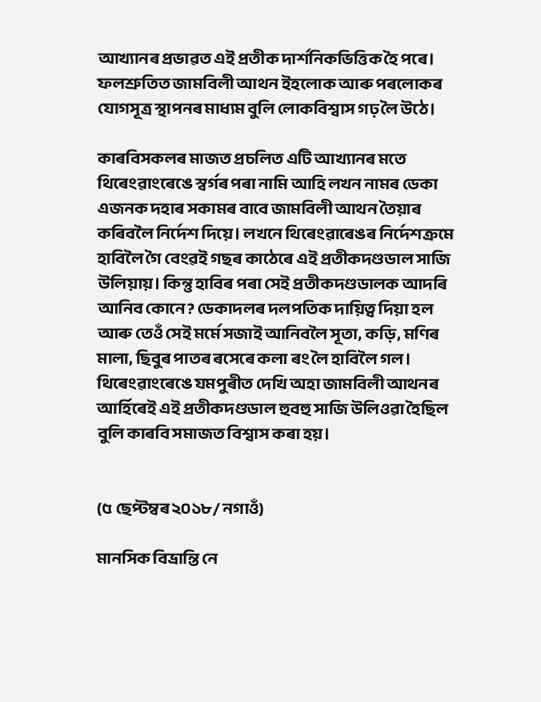আখ্যানৰ প্ৰভাৱত এই প্ৰতীক দাৰ্শনিকভিত্তিক হৈ পৰে। ফলশ্ৰুতিত জামবিলী আথন ইহলোক আৰু পৰলোকৰ যোগসূত্ৰ স্থাপনৰ মাধ্যম বুলি লোকবিশ্বাস গঢ় লৈ উঠে।

কাৰবিসকলৰ মাজত প্ৰচলিত এটি আখ্যানৰ মতে থিৰেংৱাংৰেঙে স্বৰ্গৰ পৰা নামি আহি লখন নামৰ ডেকা এজনক দহাৰ সকামৰ বাবে জামবিলী আথন তৈয়াৰ কৰিবলৈ নিৰ্দেশ দিয়ে। লখনে থিৰেংৱাৰেঙৰ নিৰ্দেশক্ৰমে হাবিলৈ গৈ বেংৱই গছৰ কাঠেৰে এই প্ৰতীকদণ্ডডাল সাজি উলিয়ায়। কিন্তু হাবিৰ পৰা সেই প্ৰতীকদণ্ডডালক আদৰি আনিব কোনে? ডেকাদলৰ দলপতিক দায়িত্ব দিয়া হল আৰু তেওঁ সেই মৰ্মে সজাই আনিবলৈ সূতা, কড়ি, মণিৰ মালা, ছিবুৰ পাতৰ ৰসেৰে কলা ৰং লৈ হাবিলৈ গল। থিৰেংৱাংৰেঙে যমপুৰীত দেখি অহা জামবিলী আথনৰ আৰ্হিৰেই এই প্ৰতীকদণ্ডডাল হুবহু সাজি উলিওৱা হৈছিল বুলি কাৰবি সমাজত বিশ্বাস কৰা হয়।


(৫ ছেপ্টম্বৰ ২০১৮/ নগাওঁ)

মানসিক বিভ্ৰান্তি নে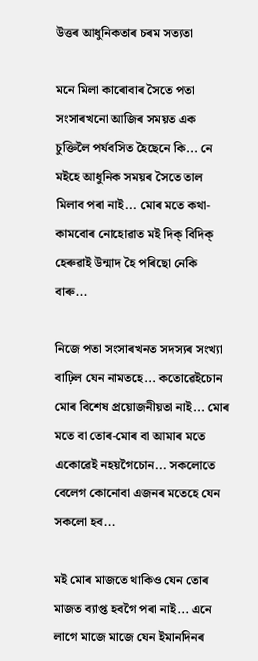উত্তৰ আধুনিকতাৰ চৰম সত্যতা

মনে মিলা কাৰোবাৰ সৈতে পতা সংসাৰখনো আজিৰ সময়ত এক চুক্তিলৈ পৰ্যবসিত হৈছেনে কি... নে মইহে আধুনিক সময়ৰ সৈতে তাল মিলাব পৰা নাই... মোৰ মতে কথা-কামবোৰ নোহোৱাত মই দিক্ বিদিক্ হেৰুৱাই উন্মাদ হৈ পৰিছো নেকি বাৰু...

নিজে পতা সংসাৰখনত সদস্যৰ সংখ্যা বাঢ়িল যেন নামতহে... কতোৱেইচোন মোৰ বিশেষ প্ৰয়োজনীয়তা নাই... মোৰ মতে বা তোৰ-মোৰ বা আমাৰ মতে একোৱেই নহয়গৈচোন... সকলোতে বেলেগ কোনোবা এজনৰ মতেহে যেন সকলো হব...

মই মোৰ মাজতে থাকিও যেন তোৰ মাজত ব্যাপ্ত হবগৈ পৰা নাই... এনে লাগে মাজে মাজে যেন ইমানদিনৰ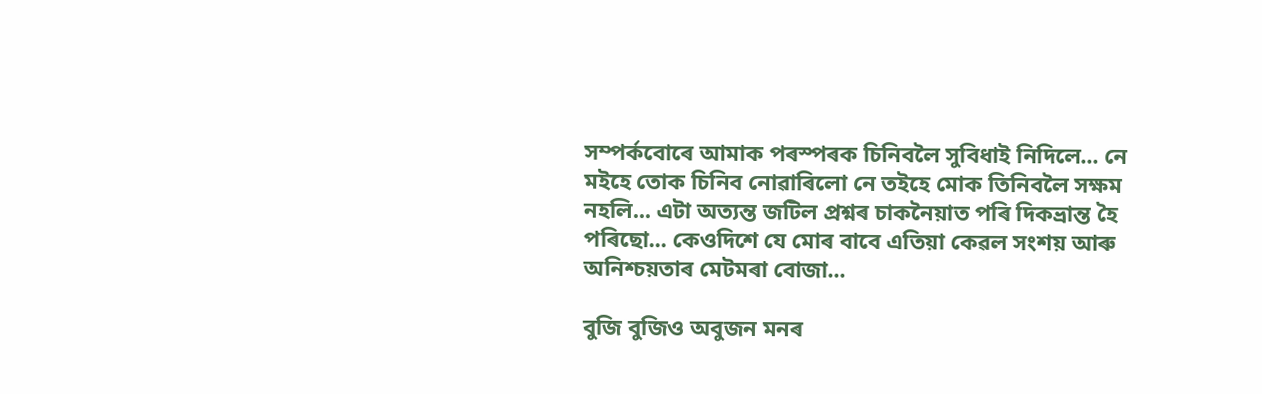সম্পৰ্কবোৰে আমাক পৰস্পৰক চিনিবলৈ সুবিধাই নিদিলে... নে মইহে তোক চিনিব নোৱাৰিলো নে তইহে মোক তিনিবলৈ সক্ষম নহলি... এটা অত্যন্ত জটিল প্ৰশ্নৰ চাকনৈয়াত পৰি দিকভ্ৰান্ত হৈ পৰিছো... কেওদিশে যে মোৰ বাবে এতিয়া কেৱল সংশয় আৰু অনিশ্চয়তাৰ মেটমৰা বোজা...

বুজি বুজিও অবুজন মনৰ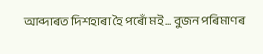আব্দাৰত দিশহাৰা হৈ পৰোঁ মই... বুজন পৰিমাণৰ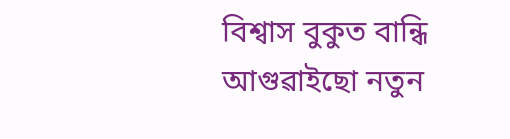বিশ্বাস বুকুত বান্ধি আগুৱাইছো নতুন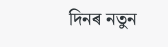দিনৰ নতুন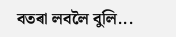বতৰা লবলৈ বুলি...